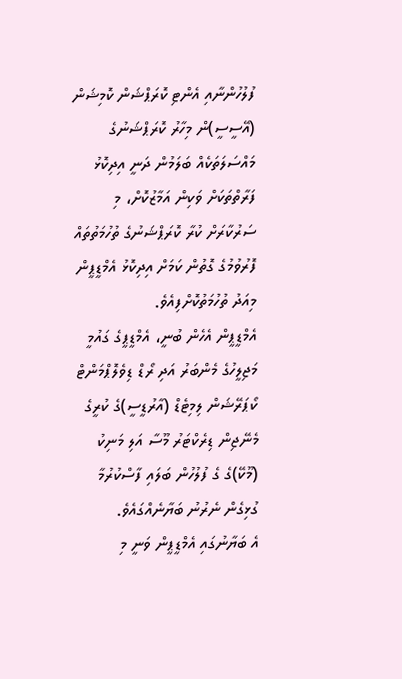ފުލުހުންނާއި އެންޓި ކޮރަޕްޝަން ކޮމިޝަން (އޭސީސީ)ން މިހާރު ކޮރަޕްޝަނުގެ މައްސަލަތަކެއް ބަލަމުން ދަނީ އިދިކޮޅު ފަރާތްތަކަށް ވަކިން އަމާޒުކޮށް، މި ސަރުކާރަށް ކުރާ ކޮރަޕްޝަނުގެ ތުހުމަތުތައް ފޮރުވުމުގެ ގޮތުން ކަމަށް އިދިކޮޅު އެމްޑީޕީން މިއަދު ތުހުމަތުކޮށްފިއެވެ.
އެމްޑީޕީން އެހެން ބުނީ، އެމްޑީޕީގެ ގައުމީ މަޖިލީހުގެ މެންބަރު އަދި ރޯޑް ޑިވެލޮޕްމަންޓް ކޯޕަރޭޝަން ލިމިޓެޑް (އާރުޑީސީ)ގެ ކުރީގެ މެނޭޖިން ޑިރެކްޓަރު މޫސާ އަލި މަނިކު (މޫކޭ)ގެ ގެ ފުލުހުން ބަލައި ފާސްކުރުމާ ގުޅިގެން ނެރުނު ބަޔާނެއްގައެވެ.
އެ ބަޔާނުގައި އެމްޑީޕީން ވަނީ މި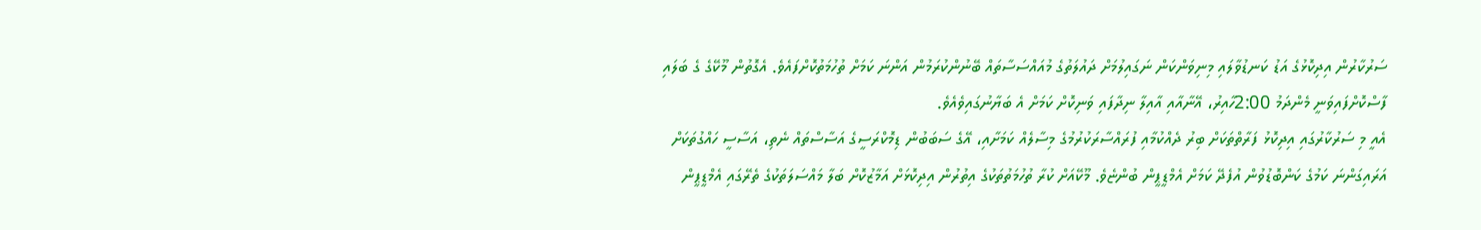ސަރުކާރުން އިދިކޮޅުގެ އަޑު ކަނޑުވާލައި މިނިވަންކަން ނަގައިލުމަށް ދައުލަތުގެ މުއައްސަސާތައް ބޭނުންކުރަމުން އަންނަ ކަމަށް ތުހުމަތުކޮށްފައެވެ. އެގޮތުން މޫކޭގެ ގެ ބަލައި ފާސްކޮށްފައިވަނީ މެންދަމު 2:00ހާއިރު، އޭނާއާއި އާއިލާ ނިދާފައި ވަނިކޮށް ކަމަށް އެ ބަޔާނުގައިވެއެވެ.
އެއީ މި ސަރުކާރުގައި އިދިކޮޅު ފަރާތްތަކަށް ބިރު ދެއްކުމާއި ފުރައްސާރަކުރުމުގެ މިސާލެއް ކަމަށާއި، އޭގެ ސަބަބުން ޑިމޮކްރަސީގެ އަސާސްތައް ނެތި، އަސާސީ ހައްގުތަކަށް އަރައިގަންނަ ކަމުގެ ކަންބޮޑުވުން އުފެދޭ ކަމަށް އެމްޑީޕީން ބުންޏެވެ. މޫކޭއަށް ކުރާ ތުހުމަތުތަކުގެ އިތުރުން އިދިކޮޅަށް އަމާޒުކޮށް ބަލާ މައްސަލަތަކުގެ ތެރޭގައި އެމްޑީޕީން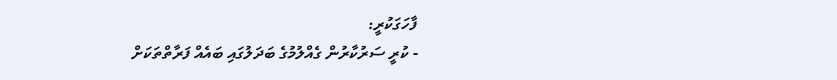ފާހަގަކުރީ:
- ކުރީ ސަރުކާރުން ގެއްލުމުގެ ބަދަލުގައި ބައެއް ފަރާތްތަކަށް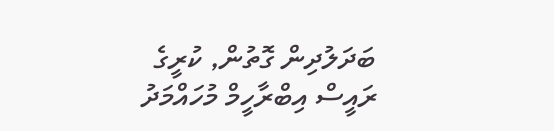ބަދަލުދިން ގޮތުން, ކުރީގެ ރައީސް އިބްރާހީމް މުހައްމަދު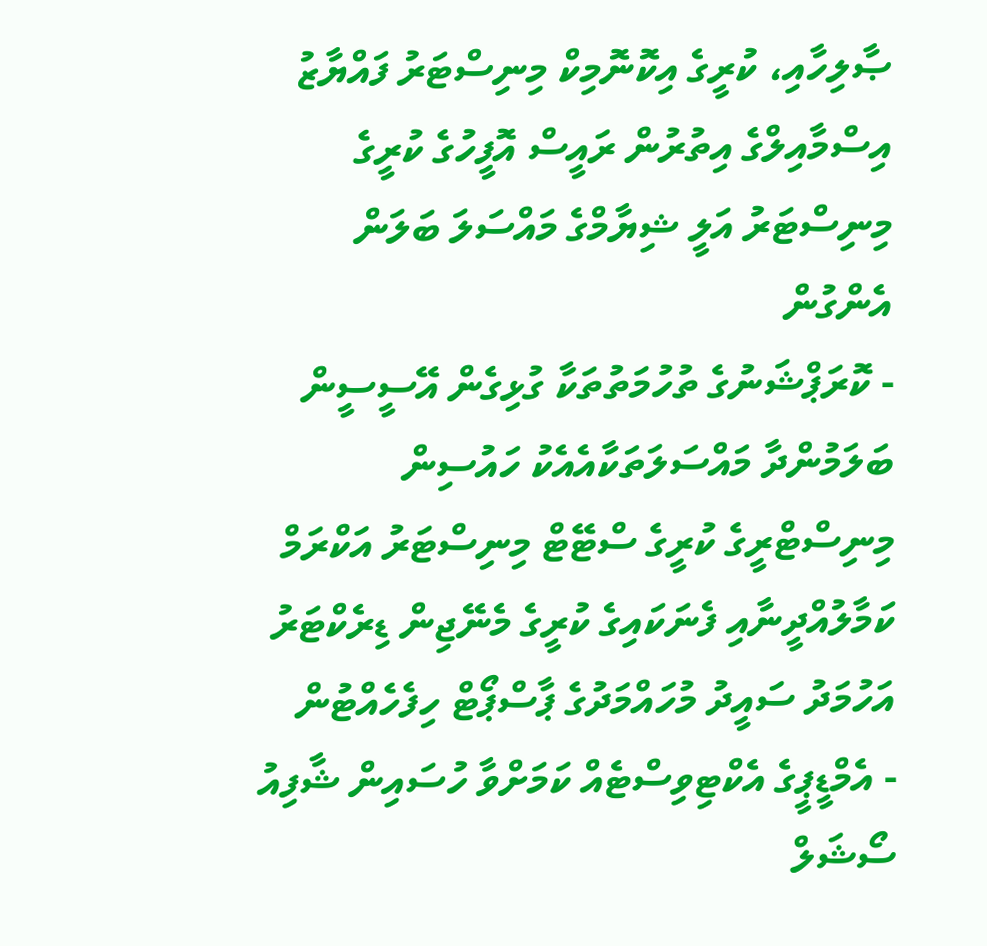ޞާލިހާއި، ކުރީގެ އިކޮނޮމިކް މިނިސްޓަރު ފައްޔާޒު އިސްމާއިލްގެ އިތުރުން ރައީސް އޮފީހުގެ ކުރީގެ މިނިސްޓަރު އަލީ ޝިޔާމްގެ މައްސަލަ ބަލަން އެންގުން
- ކޮރަޕްޝަނުގެ ތުހުމަތުތަކާ ގުޅިގެން އޭސީސީން ބަލަމުންދާ މައްސަލަތަކާއެއެކު ހައުސިން މިނިސްޓްރީގެ ކުރީގެ ސްޓޭޓް މިނިސްޓަރު އަކްރަމް ކަމާލުއްދީނާއި ފެނަކައިގެ ކުރީގެ މެނޭޖިން ޑިރެކްޓަރު އަހުމަދު ސައީދު މުހައްމަދުގެ ޕާސްޕޯޓް ހިފެހެއްޓުން
- އެމްޑީޕީގެ އެކްޓިވިސްޓެއް ކަމަށްވާ ހުސައިން ޝާފިއު ސޯޝަލް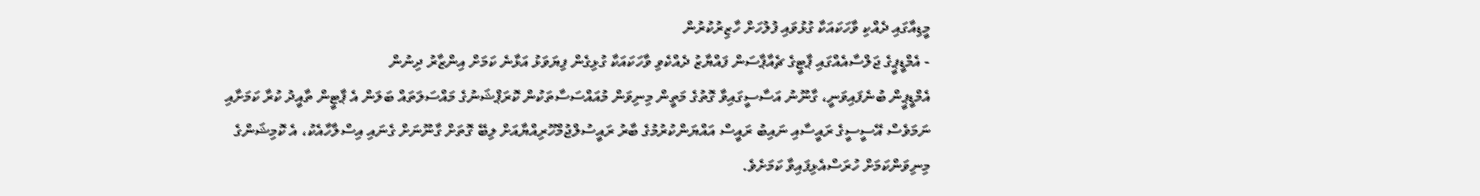މީޑިއާގައި ދެއްކި ވާހަކައަކާ ގުޅުވައި ފުލުހަށް ހާޒިރުކުރުން
- އެމްޑީޕީގެ ޖަލްސާއެއްގައި ޕާޓީގެ ޗެއާޕާސަން ފައްޔާޒު ދެއްކެވި ވާހަކައަކާ ގުޅިގެން ފިޔަވަޅު އަޅާނެ ކަމަށް އިންޒާރު ދިނުން
އެމްޑީޕީން ބުނެފައިވަނީ، ގާނޫނު އަސާސީގައިވާ ގޮތުގެ މަތީން މިނިވަން މުއައްސަސާތަކުން ކޮރަޕްޝަނުގެ މައްސަލަތައް ބަލަން އެ ޕާޓީން ތާއީދު ކުރާ ކަމަށާއި ނަމަވެސް އޭސީސީގެ ރައީސާއި ނައިބު ރައީސް އައްޔަންކުރުމުގެ ބާރު ރައީސުލްޖުމްހޫރިއްޔާއަށް ލިބޭ ގޮތަށް ގާނޫނަށް ގެނައި އިސްލާހާއެކު، އެ ކޮމިޝަންގެ މިނިވަންކަމަށް ހުރަސްއެޅިފައިވާ ކަމަށެވެ.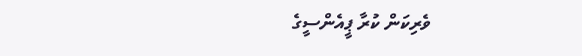ވެރިކަން ކުރާ ޕީއެންސީގެ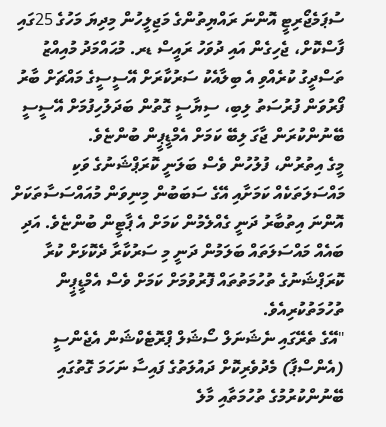ސުޕަމެޖޯރިޓީ އޮންނަ ރައްޔިތުންގެ މަޖިލީހުން މިދިޔަ މަހުގެ 25ގައި ފާސްކޮށް، ޖެހިގެން އައި ދުވަހު ރައީސް ޑރ. މުޙައްމަދު މުއިއްޒު ތަސްދީގު ކުރެއްވި އެ ބިލާއެކު ސަރުކާރަށް އޭސީސީގެ މައްޗަށް ބާރު ފޯރުވަން ފުރުސަތު ލިބި، ސިޔާސީ ގޮތުން ބަދަލުހިފުމަށް އޭސީސީ ބޭނުންކުރަން ޖާގަ ލިބޭ ކަމަށް އެމްޑީޕީން ބުންޏެވެ.
މީގެ އިތުރުން، ފުލުހުން ވެސް ބަލަނީ ކޮރަޕްޝަނުގެ ވަކި މައްސަލަތަކެއް ކަމަށާއި އޭގެ ސަބަބުން މިނިވަން މުއައްސަސާތަކަށް އޮންނަ އިތުބާރު ދަނީ ގެއްލެމުން ކަމަށް އެ ޕާޓީން ބުންޏެވެ. އަދި ބައެއް މައްސަލަތައް ބަލަމުން ދަނީ މި ސަރުކާރާ ދެކޮޅަށް ކުރާ ކޮރަޕްޝަނުގެ ތުހުމަތުތައް ފޮރުވުމަށް ކަމަށް ވެސް އެމްޑީޕީން ތުހުމަތުކުރިއެވެ.
"އޭގެ ތެރޭގައި ނެޝަނަލް ސޯޝަލް ޕްރޮޓެކްޝަން އެޖެންސީ (އެންސްޕާ) މެދުވެރިކޮށް ދައުލަތުގެ ފައިސާ ނަހަމަ ގޮތުގައި ބޭނުންކުރުމުގެ ތުހުމަތާއި މާލެ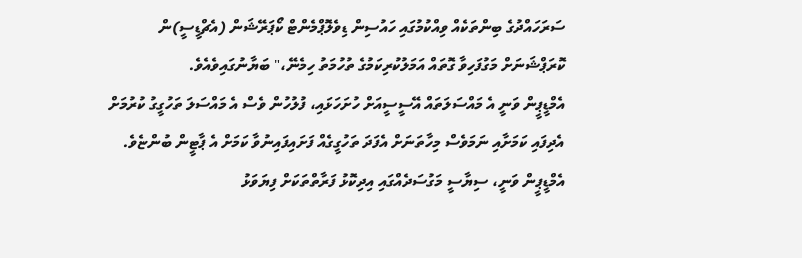ސަރަހައްދުގެ ބިންތަކެއް ވިއްކުމުގައި ހައުސިން ޑިވެލޮޕްމެންޓް ކޯޕަރޭޝަން (އެޗްޑީސީ)ން ކޮރަޕްޝަނަށް މަގުފަހިވާ ގޮތައް އަމަލުކުރިކަމުގެ ތުހުމަތު ހިމެނޭ،" ބަޔާނުގައިވެއެވެ.
އެމްޑީޕީން ވަނީ އެ މައްސަލަތައް އޭސީސީއަށް ހުށަހަޅައި، ފުލުހުން ވެސް އެ މައްސަލަ ތަހުގީގު ކުރުމަށް އެދިފައި ކަމަށާއި ނަމަވެސް މިހާތަނަށް އެފަދަ ތަހުގީގެއް ފަށައިފައިނުވާ ކަމަށް އެ ޕާޓީން ބުންޏެވެ.
އެމްޑީޕީން ވަނީ، ސިޔާސީ މަގުސަދެއްގައި އިދިކޮޅު ފަރާތްތަކަށް ފިޔަވަޅު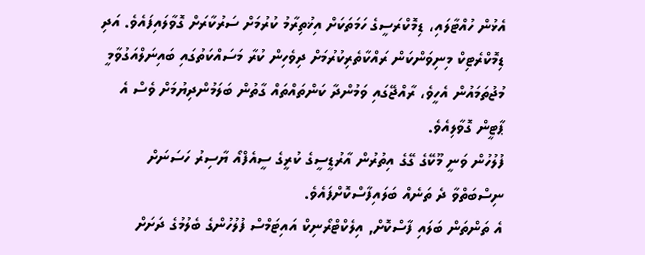އެޅުން ހުއްޓާލައި، ޑިމޮކްރަސީގެ ހަމަތަކަށް އިޚުތިރާމު ކުރުމަށް ސަރުކާރަށް ގޮވާލައިފައެވެ. އަދި ޑިމޮކްރެޓިކް މިނިވަންކަން ރައްކާތެރިކުރުމަށް ދިވެހިން ކުރާ މަސައްކަތުގައި ބައިނަލްއަގުވާމީ މުޖުތަމައުން އެހީވެ، ރާއްޖޭގައި ވަމުންދާ ކަންތައްތައް ގާތުން ބަލަމުންދިޔުމަށް ވެސް އެ ޕާޓީން ގޮވާލިއެވެ.
ފުލުހުން ވަނީ މޫކޭގެ ގޭގެ އިތުރުން އާރުޑީސީގެ ކުރީގެ ސީއެފްއޯ ޔާސިރު ހަސަނަށް ނިސްބަތްވާ ދެ ތަނެއް ބަލައިފާސްކޮށްފައެވެ.
އެ ތަންތަން ބަލައި ފާސްކޮށް, އިލެކްޓްރޯނިކް އައިޓަމްސް ފުލުހުންގެ ބެލުމުގެ ދަށަށް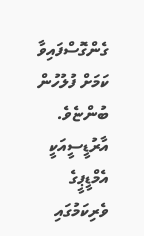ގެންގޮސްފައިވާ ކަމަށް ފުލުހުން ބުންޏެވެ.
އާރުޑީސީއަކީ އެމްޑީޕީގެ ވެރިކަމުގައި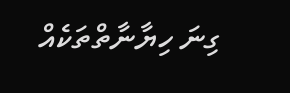ގިނަ ހިޔާނާތްތަކެއް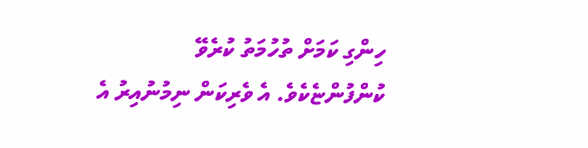ހިންގި ކަމަށް ތުހުމަތު ކުރެވޭ ކުންފުންޏެކެވެ. އެ ވެރިކަން ނިމުނުއިރު އެ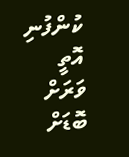ކުންފުނި އޮތީ ވަރަށް ބޮޑަށް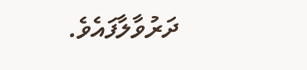ދަރުވާލާފައެވެ.